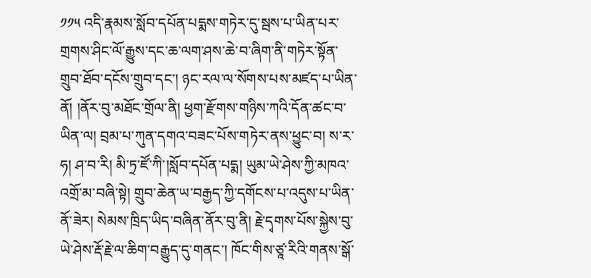༡༡༥ འདི་རྣམས་སློབ་དཔོན་པདྨས་གཏེར་དུ་སྦས་པ་ཡིན་པར་གྲགས་ཤིང་ལོ་རྒྱུས་དང་ཆ་ལག་ཤས་ཆེ་བ་ཞིག་ནི་གཏེར་སྟོན་གྲུབ་ཐོབ་དངོས་གྲུབ་དང་། ཉང་རལ་ལ་སོགས་པས་མཛད་པ་ཡིན་ནོ། །ནོར་བུ་མཐོང་གྲོལ་ནི། ཕྱག་རྫོགས་གཉིས་ཀའི་དོན་ཚང་བ་ཡིན་ལ། བྲམ་པ་ཀུན་དགའ་བཟང་པོས་གཏེར་ནས་ཕྱུང་བ། ས་ར་ཧ། ཤ་བ་རི། མི་ཏྲ་ཛོ་ཀི་།སློབ་དཔོན་པདྨ། ཡུམ་ཡེ་ཤེས་ཀྱི་མཁའ་འགྲོ་མ་བཞི་སྟེ། གྲུབ་ཆེན་ཡ་བརྒྱད་ཀྱི་དགོངས་པ་འདུས་པ་ཡིན་ནོ་ཟེར། སེམས་ཁྲིད་ཡིད་བཞིན་ནོར་བུ་ནི། རྗེ་དྭགས་པོས་སྐྱེས་བུ་ཡེ་ཤེས་རྡོ་རྗེ་ལ་ཆིག་བརྒྱུད་དུ་གནང་། ཁོང་གིས་ཙཱ་རིའི་གནས་སྒོ་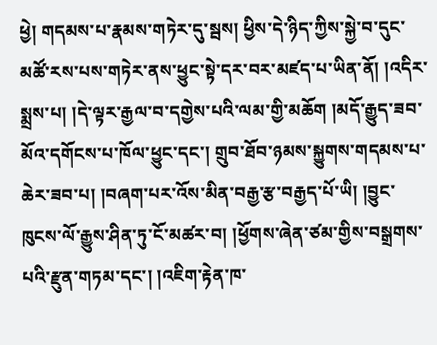ཕྱེ། གདམས་པ་རྣམས་གཏེར་དུ་སྦས། ཕྱིས་དེ་ཉིད་ཀྱིས་སྐྱེ་བ་དུང་མཚོ་རས་པས་གཏེར་ནས་ཕྱུང་སྟེ་དར་བར་མཛད་པ་ཡིན་ནོ། །འདིར་སྨྲས་པ། །དེ་ལྟར་རྒྱལ་བ་དགྱེས་པའི་ལམ་གྱི་མཆོག །མདོ་རྒྱུད་ཟབ་མོའ་དགོངས་པ་ཁོལ་ཕྱུང་དང་། གྲུབ་ཐོབ་ཉམས་སྐྱུགས་གདམས་པ་ཆེར་ཟབ་པ། །བཞག་པར་འོས་མིན་བརྒྱ་རྩ་བརྒྱད་པོ་ཡི། །བྱུང་ཁུངས་ལོ་རྒྱུས་ཤིན་ཏུ་ངོ་མཚར་བ། །ཕྱོགས་ཞེན་ཙམ་གྱིས་བསྒྲགས་པའི་རྫུན་གཏམ་དང་། །འཇིག་རྟེན་ཁ་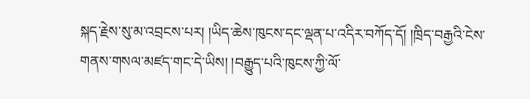སྐད་རྗེས་སུ་མ་འབྲངས་པར། །ཡིད་ཆེས་ཁུངས་དང་ལྡན་པ་འདིར་བཀོད་དོ། །ཁྲིད་བརྒྱའི་ངེས་གནས་གསལ་མཛད་གང་དེ་ཡིས། །བརྒྱུད་པའི་ཁུངས་ཀྱི་ལོ་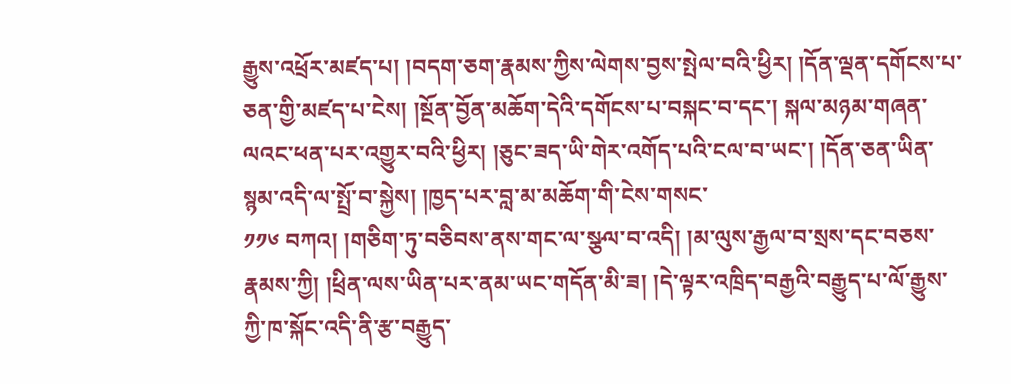རྒྱུས་འཕྲོར་མཛད་པ། །བདག་ཅག་རྣམས་ཀྱིས་ལེགས་བྱས་སྤེལ་བའི་ཕྱིར། །དོན་ལྡན་དགོངས་པ་ཅན་གྱི་མཛད་པ་ངེས། །སྔོན་བྱོན་མཆོག་དེའི་དགོངས་པ་བསྐང་བ་དང་། སྐལ་མཉམ་གཞན་ལའང་ཕན་པར་འགྱུར་བའི་ཕྱིར། །ཅུང་ཟད་ཡི་གེར་འགོད་པའི་ངལ་བ་ཡང་། །དོན་ཅན་ཡིན་སྙམ་འདི་ལ་སྤྲོ་བ་སྐྱེས། །ཁྱད་པར་བླ་མ་མཆོག་གི་ངེས་གསང་
༡༡༦ བཀའ། །གཅིག་ཏུ་བཅིབས་ནས་གང་ལ་སྩལ་བ་འདི། །མ་ལུས་རྒྱལ་བ་སྲས་དང་བཅས་རྣམས་ཀྱི། །ཕྲིན་ལས་ཡིན་པར་ནམ་ཡང་གདོན་མི་ཟ། །དེ་ལྟར་འཁྲིད་བརྒྱའི་བརྒྱུད་པ་ལོ་རྒྱུས་ཀྱི་ཁ་སྐོང་འདི་ནི་རྩ་བརྒྱུད་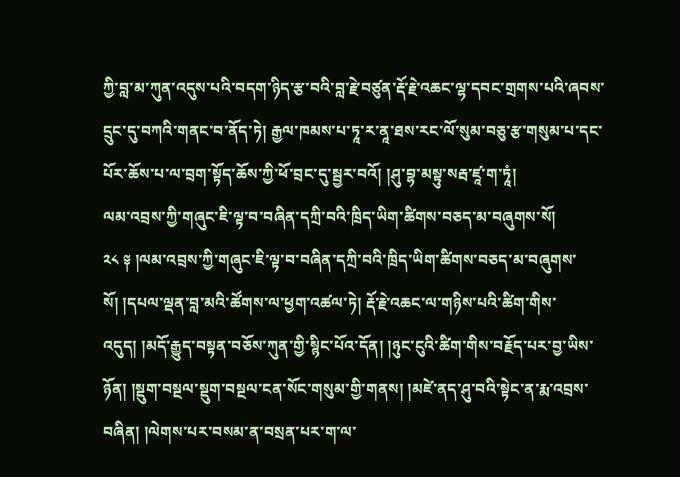ཀྱི་བླ་མ་ཀུན་འདུས་པའི་བདག་ཉིད་རྩ་བའི་བླ་རྗེ་བཙུན་རྡོ་རྗེ་འཆང་ལྷ་དབང་གྲགས་པའི་ཞབས་དྲུང་དུ་བཀའི་གནང་བ་ནོད་ཏེ། རྒྱལ་ཁམས་པ་ཏཱ་ར་ནཱ་ཐས་རང་ལོ་སུམ་བཅུ་རྩ་གསུམ་པ་དང་པོར་ཆོས་པ་ལ་བྲག་སྟོད་ཆོས་ཀྱི་ཕོ་བྲང་དུ་སྦྱར་བའོ། །ཤུ་བྷ་མསྟུ་སརྦ་ཛཱ་ག་ཏཱཾ།
ལམ་འབྲས་ཀྱི་གཞུང་ཇི་ལྟ་བ་བཞིན་དཀྲི་བའི་ཁྲིད་ཡིག་ཚིགས་བཅད་མ་བཞུགས་སོ།
༢༨ ༈ །ལམ་འབྲས་ཀྱི་གཞུང་ཇི་ལྟ་བ་བཞིན་དཀྲི་བའི་ཁྲིད་ཡིག་ཚིགས་བཅད་མ་བཞུགས་སོ། །དཔལ་ལྡན་བླ་མའི་ཚོགས་ལ་ཕྱག་འཚལ་ཏེ། རྡོ་རྗེ་འཆང་ལ་གཉིས་པའི་ཚིག་གིས་འདུད། །མདོ་རྒྱུད་བསྟན་བཅོས་ཀུན་གྱི་སྙིང་པོའ་དོན། །ཉུང་ངུའི་ཚིག་གིས་བརྗོད་པར་བྱ་ཡིས་ཉོན། །སྡུག་བསྔལ་སྡུག་བསྔལ་ངན་སོང་གསུམ་གྱི་གནས། །མཛེ་ནད་ཤུ་བའི་སྟེང་ན་རྨ་འབྲས་བཞིན། །ལེགས་པར་བསམ་ན་བསྲན་པར་ག་ལ་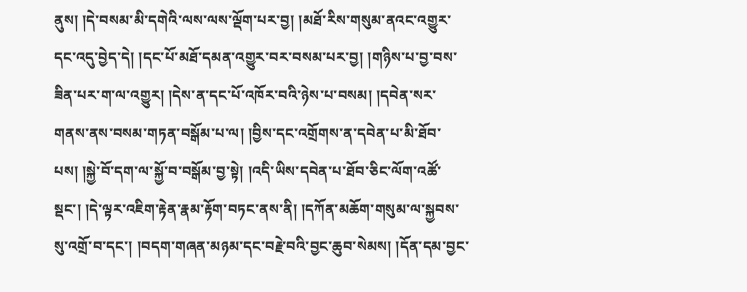ནུས། །དེ་བསམ་མི་དགེའི་ལས་ལས་ལྡོག་པར་བྱ། །མཐོ་རིས་གསུམ་ནའང་འགྱུར་དང་འདུ་བྱེད་དེ། །དང་པོ་མཐོ་དམན་འགྱུར་བར་བསམ་པར་བྱ། །གཉིས་པ་བྱ་བས་ཟིན་པར་ག་ལ་འགྱུར། །དེས་ན་དང་པོ་འཁོར་བའི་ཉེས་པ་བསམ། །དབེན་སར་གནས་ནས་བསམ་གཏན་བསྒོམ་པ་ལ། །བྱིས་དང་འགྲོགས་ན་དབེན་པ་མི་ཐོབ་པས། །སྐྱེ་བོ་དག་ལ་སྐྱོ་བ་བསྒོམ་བྱ་སྟེ། །འདི་ཡིས་དབེན་པ་ཐོབ་ཅིང་ལོག་འཚོ་སྡང་། །དེ་ལྟར་འཇིག་རྟེན་རྣམ་རྟོག་བཏང་ནས་ནི། །དཀོན་མཆོག་གསུམ་ལ་སྐྱབས་སུ་འགྲོ་བ་དང་། །བདག་གཞན་མཉམ་དང་བརྗེ་བའི་བྱང་ཆུབ་སེམས། །དོན་དམ་བྱང་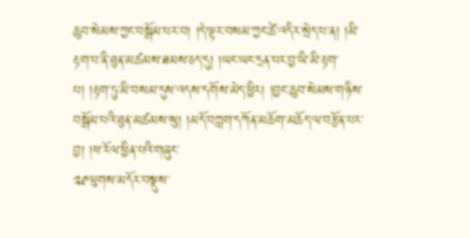ཆུབ་སེམས་ཀྱང་བསྒོམ་པར་བ། །དེ་ལྟར་བསམ་ཀྱང་ཚེ་འདིར་སྲེད་པ་ན། །མི་རྟག་པ་ནི་ཐུན་མཚམས་ཐམས་ཅད་དུ། །ཡང་ཡང་དྲན་པར་བྱ་ཡི་མི་རྟག་པ། །རྟག་ཏུ་མི་བསམ་དུས་འདས་དགོས་མེད་ཕྱིར། །བྱང་ཆུབ་སེམས་གཉིས་བསྒོམ་པའི་ཐུན་མཚམས་སུ། །མདོ་བཀླག་དཀོན་མཆོག་མཆོད་ལ་བརྩོན་པར་བྱ། །ཕ་རོལ་ཕྱིན་པའི་གཞུང་
༢༩ལུགས་མདོར་བསྡུས་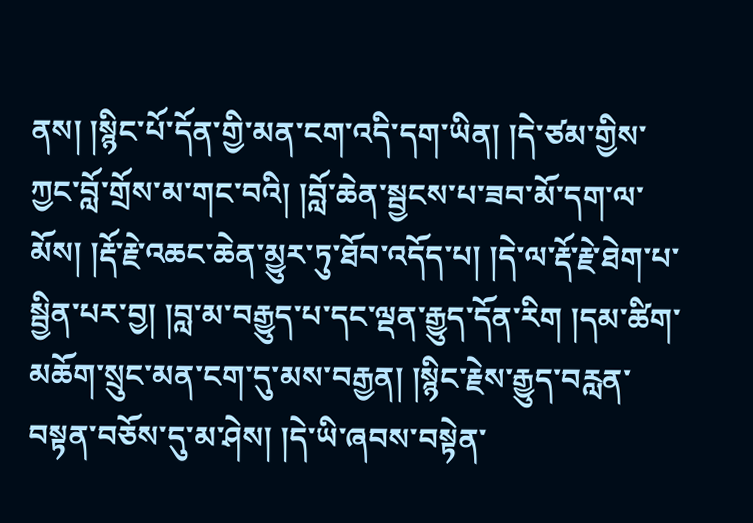ནས། །སྙིང་པོ་དོན་གྱི་མན་ངག་འདི་དག་ཡིན། །དེ་ཙམ་གྱིས་ཀྱང་བློ་གྲོས་མ་གང་བའི། །བློ་ཆེན་སྦྱངས་པ་ཟབ་མོ་དག་ལ་མོས། །རྡོ་རྗེ་འཆང་ཆེན་མྱུར་ཏུ་ཐོབ་འདོད་པ། །དེ་ལ་རྡོ་རྗེ་ཐེག་པ་སྦྱིན་པར་བྱ། །བླ་མ་བརྒྱུད་པ་དང་ལྡན་རྒྱུད་དོན་རིག །དམ་ཚིག་མཆོག་སྲུང་མན་ངག་དུ་མས་བརྒྱན། །སྙིང་རྗེས་རྒྱུད་བརླན་བསྟན་བཅོས་དུ་མ་ཤེས། །དེ་ཡི་ཞབས་བསྟེན་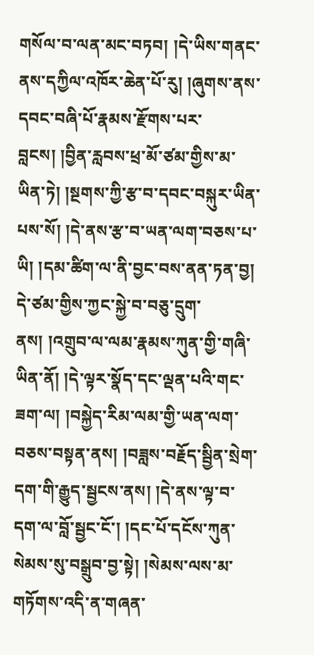གསོལ་བ་ལན་མང་བཏབ། །དེ་ཡིས་གནང་ནས་དཀྱིལ་འཁོར་ཆེན་པོ་རུ། །ཞུགས་ནས་དབང་བཞི་པོ་རྣམས་རྫོགས་པར་བླངས། །བྱིན་རླབས་ཕྲ་མོ་ཙམ་གྱིས་མ་ཡིན་ཏེ། །སྔགས་ཀྱི་རྩ་བ་དབང་བསྐུར་ཡིན་པས་སོ། །དེ་ནས་རྩ་བ་ཡན་ལག་བཅས་པ་ཡི། །དམ་ཚིག་ལ་ནི་བྱང་བས་ནན་ཏན་བྱ། དེ་ཙམ་གྱིས་ཀྱང་སྐྱེ་བ་བཅུ་དྲུག་ནས། །འགྲུབ་ལ་ལམ་རྣམས་ཀུན་གྱི་གཞི་ཡིན་ནོ། །དེ་ལྟར་སྣོད་དང་ལྡན་པའི་གང་ཟག་ལ། །བསྐྱེད་རིམ་ལམ་གྱི་ཡན་ལག་བཅས་བསྟན་ནས། །བཟླས་བརྗོད་སྦྱིན་སྲེག་དག་གི་རྒྱུད་སྦྱངས་ནས། །དེ་ནས་ལྟ་བ་དག་ལ་བློ་སྦྱང་ངོ་། །དང་པོ་དངོས་ཀུན་སེམས་སུ་བསྒྲུབ་བྱ་སྟེ། །སེམས་ལས་མ་གཏོགས་འདི་ན་གཞན་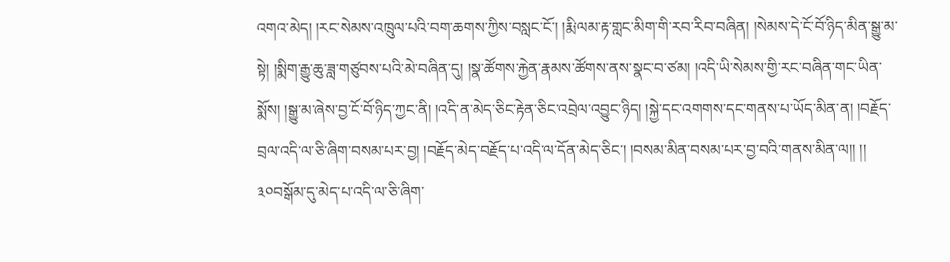འགའ་མེད། །རང་སེམས་འཁྲུལ་པའི་བག་ཆགས་ཀྱིས་བསླང་ངོ་། །རྨི་ལམ་རྟ་གླང་མིག་གི་རབ་རིབ་བཞིན། །སེམས་དེ་ངོ་བོ་ཉིད་མིན་སྒྱུ་མ་སྟེ། །སྨིག་རྒྱུ་ཆུ་ཟླ་གཙུབས་པའི་མེ་བཞིན་དུ། །སྣ་ཚོགས་རྐྱེན་རྣམས་ཚོགས་ནས་སྣང་བ་ཙམ། །འདི་ཡི་སེམས་གྱི་རང་བཞིན་གང་ཡིན་སྨོས། །སྒྱུ་མ་ཞེས་བྱ་ངོ་བོ་ཉིད་ཀྱང་ནི། །འདི་ན་མེད་ཅིང་རྟེན་ཅིང་འབྲེལ་འབྱུང་ཉིད། །སྐྱེ་དང་འགགས་དང་གནས་པ་ཡོད་མིན་ན། །བརྗོད་བྲལ་འདི་ལ་ཅི་ཞིག་བསམ་པར་བྱ། །བརྗོད་མེད་བརྗོད་པ་འདི་ལ་དོན་མེད་ཅིང་། །བསམ་མིན་བསམ་པར་བྱ་བའི་གནས་མིན་ལ།། །།
༣༠བསྒོམ་དུ་མེད་པ་འདི་ལ་ཅི་ཞིག་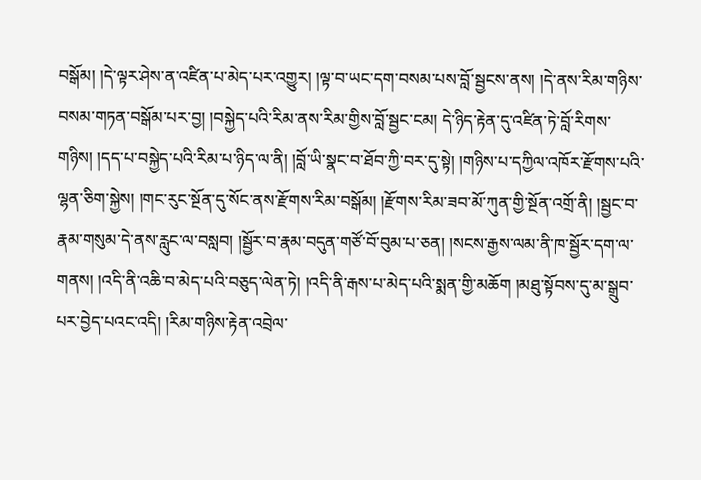བསྒོམ། །དེ་ལྟར་ཤེས་ན་འཛིན་པ་མེད་པར་འགྱུར། །ལྟ་བ་ཡང་དག་བསམ་པས་བློ་སྦྱངས་ནས། །དེ་ནས་རིམ་གཉིས་བསམ་གཏན་བསྒོམ་པར་བྱ། །བསྐྱེད་པའི་རིམ་ནས་རིམ་གྱིས་བློ་སྦྱང་ངམ། དེ་ཉིད་རྟེན་དུ་འཛིན་ཏེ་བློ་རིགས་གཉིས། །དད་པ་བསྐྱེད་པའི་རིམ་པ་ཉིད་ལ་ནི། །བློ་ཡི་སྣང་བ་ཐོབ་ཀྱི་བར་དུ་སྟེ། །གཉིས་པ་དཀྱིལ་འཁོར་རྫོགས་པའི་ལྷན་ཅིག་སྐྱེས། །གང་རུང་སྔོན་དུ་སོང་ནས་རྫོགས་རིམ་བསྒོམ། །རྫོགས་རིམ་ཟབ་མོ་ཀུན་གྱི་སྔོན་འགྲོ་ནི། །སྦྱང་བ་རྣམ་གསུམ་དེ་ནས་རླུང་ལ་བསླབ། །སྦྱོར་བ་རྣམ་བདུན་གཙོ་བོ་བུམ་པ་ཅན། །སངས་རྒྱས་ལམ་ནི་ཁ་སྦྱོར་དག་ལ་གནས། །འདི་ནི་འཆི་བ་མེད་པའི་བཅུད་ལེན་ཏེ། །འདི་ནི་རྒས་པ་མེད་པའི་སྨན་གྱི་མཆོག །མཐུ་སྟོབས་དུ་མ་སྒྲུབ་པར་བྱེད་པའང་འདི། །རིམ་གཉིས་རྟེན་འབྲེལ་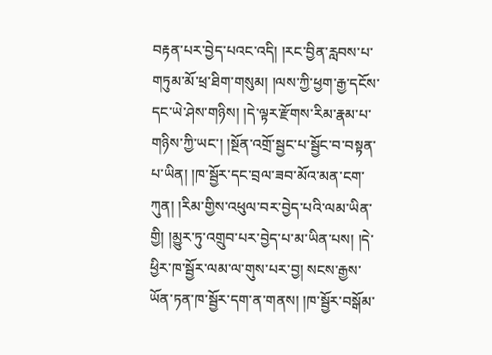བརྟན་པར་བྱེད་པའང་འདི། །རང་བྱིན་རླབས་པ་གཏུམ་མོ་ཕྲ་ཐིག་གསུམ། །ལས་ཀྱི་ཕྱག་རྒྱ་དངོས་དང་ཡེ་ཤེས་གཉིས། །དེ་ལྟར་རྫོགས་རིམ་རྣམ་པ་གཉིས་ཀྱི་ཡང་། །སྔོན་འགྲོ་སྦྱང་པ་སྦྱོང་བ་བསྟན་པ་ཡིན། །ཁ་སྦྱོར་དང་བྲལ་ཟབ་མོའ་མན་ངག་ཀུན། །རིམ་གྱིས་འཕུལ་བར་བྱེད་པའི་ལམ་ཡིན་གྱི། །མྱུར་ཏུ་འགྲུབ་པར་བྱེད་པ་མ་ཡིན་པས། །དེ་ཕྱིར་ཁ་སྦྱོར་ལམ་ལ་གུས་པར་བྱ། སངས་རྒྱས་ཡོན་ཏན་ཁ་སྦྱོར་དག་ན་གནས། །ཁ་སྦྱོར་བསྒོམ་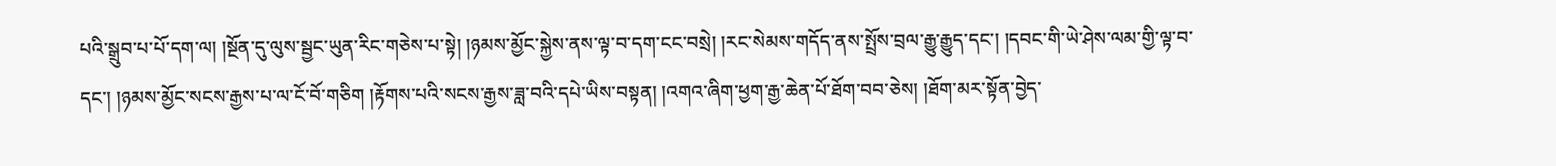པའི་སྒྲུབ་པ་པོ་དག་ལ། །སྔོན་དུ་ལུས་སྦྱང་ཡུན་རིང་གཅེས་པ་སྟེ། །ཉམས་མྱོང་སྐྱེས་ནས་ལྟ་བ་དག་ངང་བསྲེ། །རང་སེམས་གདོད་ནས་སྤྲོས་བྲལ་རྒྱུ་རྒྱུད་དང་། །དབང་གི་ཡེ་ཤེས་ལམ་གྱི་ལྟ་བ་དང་། །ཉམས་མྱོང་སངས་རྒྱས་པ་ལ་ངོ་བོ་གཅིག །རྟོགས་པའི་སངས་རྒྱས་ཟླ་བའི་དཔེ་ཡིས་བསྟན། །འགའ་ཞིག་ཕྱག་རྒྱ་ཆེན་པོ་ཐོག་བབ་ཅེས། །ཐོག་མར་སྟོན་བྱེད་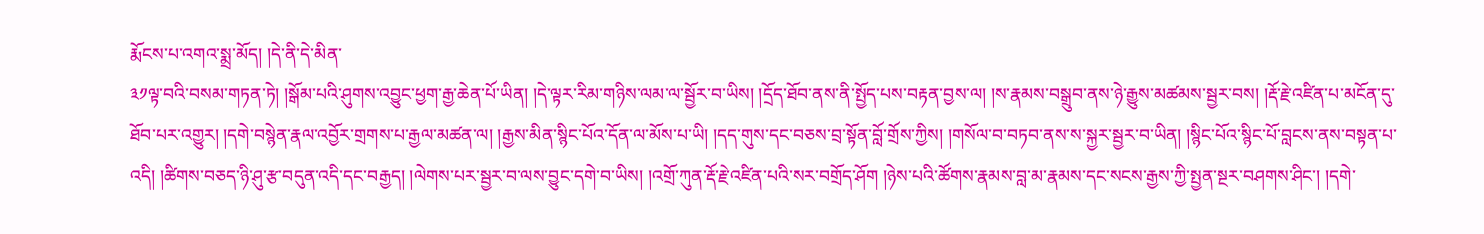རྨོངས་པ་འགའ་སྨྲ་མོད། །དེ་ནི་དེ་མིན་
༣༡ལྟ་བའི་བསམ་གཏན་ཏེ། །སྒོམ་པའི་ཤུགས་འབྱུང་ཕྱག་རྒྱ་ཆེན་པོ་ཡིན། །དེ་ལྟར་རིམ་གཉིས་ལམ་ལ་སྦྱོར་བ་ཡིས། །དྲོད་ཐོབ་ནས་ནི་སྤྱོད་པས་བརྟན་བྱས་ལ། །ས་རྣམས་བསྒྲུབ་ནས་ཉེ་རྒྱུས་མཚམས་སྦྱར་བས། །རྡོ་རྗེ་འཛིན་པ་མངོན་དུ་ཐོབ་པར་འགྱུར། །དགེ་བསྙེན་རྣལ་འབྱོར་གྲགས་པ་རྒྱལ་མཚན་ལ། །རྒྱས་མིན་སྙིང་པོའ་དོན་ལ་མོས་པ་ཡི། །དད་གུས་དང་བཅས་བྲ་སྟོན་བློ་གྲོས་ཀྱིས། །གསོལ་བ་བཏབ་ནས་ས་སྐྱར་སྦྱར་བ་ཡིན། །སྙིང་པོའ་སྙིང་པོ་བླངས་ནས་བསྟན་པ་འདི། །ཚིགས་བཅད་ཉི་ཤུ་རྩ་བདུན་འདི་དང་བརྒྱད། །ལེགས་པར་སྦྱར་བ་ལས་བྱུང་དགེ་བ་ཡིས། །འགྲོ་ཀུན་རྡོ་རྗེ་འཛིན་པའི་སར་བགྲོད་ཤོག །ཉེས་པའི་ཚོགས་རྣམས་བླ་མ་རྣམས་དང་སངས་རྒྱས་ཀྱི་སྤྱན་སྔར་བཤགས་ཤིང་། །དགེ་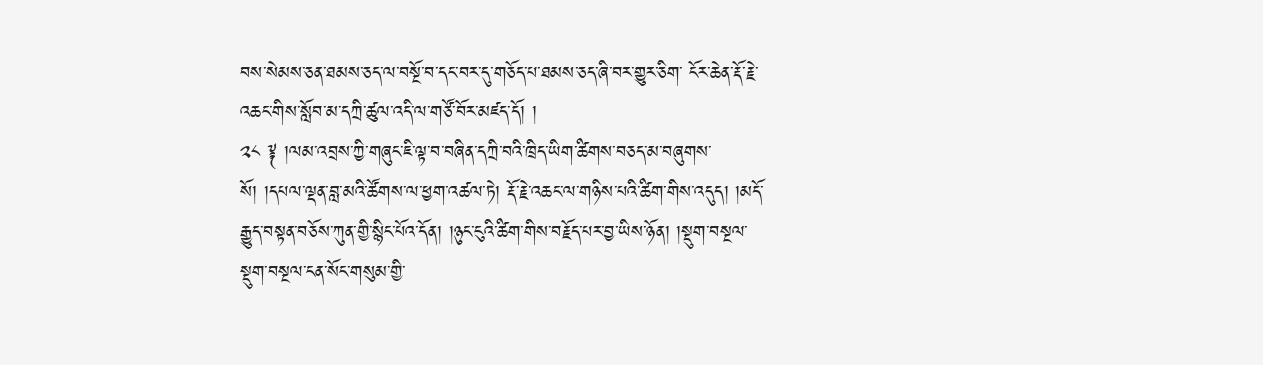བས་སེམས་ཅན་ཐམས་ཅད་ལ་བསྔོ་བ་དང་བར་དུ་གཅོད་པ་ཐམས་ཅད་ཞི་བར་གྱུར་ཅིག་ ངོར་ཆེན་རྡོ་རྗེ་འཆང་གིས་སློབ་མ་དཀྲི་ཚུལ་འདི་ལ་གཙོ་བོར་མཛད་དོ། །
༢༨ ༈ །ལམ་འབྲས་ཀྱི་གཞུང་ཇི་ལྟ་བ་བཞིན་དཀྲི་བའི་ཁྲིད་ཡིག་ཚིགས་བཅད་མ་བཞུགས་སོ། །དཔལ་ལྡན་བླ་མའི་ཚོགས་ལ་ཕྱག་འཚལ་ཏེ། རྡོ་རྗེ་འཆང་ལ་གཉིས་པའི་ཚིག་གིས་འདུད། །མདོ་རྒྱུད་བསྟན་བཅོས་ཀུན་གྱི་སྙིང་པོའ་དོན། །ཉུང་ངུའི་ཚིག་གིས་བརྗོད་པར་བྱ་ཡིས་ཉོན། །སྡུག་བསྔལ་སྡུག་བསྔལ་ངན་སོང་གསུམ་གྱི་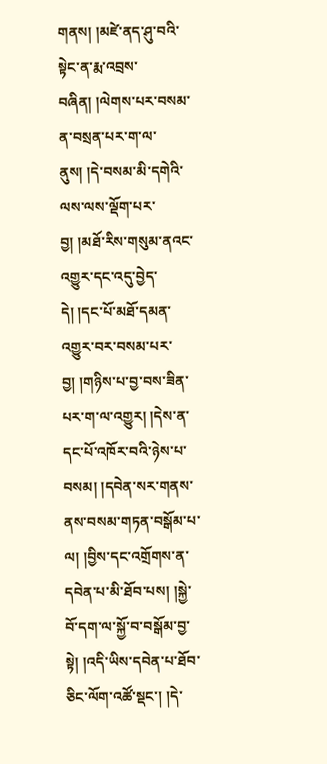གནས། །མཛེ་ནད་ཤུ་བའི་སྟེང་ན་རྨ་འབྲས་བཞིན། །ལེགས་པར་བསམ་ན་བསྲན་པར་ག་ལ་ནུས། །དེ་བསམ་མི་དགེའི་ལས་ལས་ལྡོག་པར་བྱ། །མཐོ་རིས་གསུམ་ནའང་འགྱུར་དང་འདུ་བྱེད་དེ། །དང་པོ་མཐོ་དམན་འགྱུར་བར་བསམ་པར་བྱ། །གཉིས་པ་བྱ་བས་ཟིན་པར་ག་ལ་འགྱུར། །དེས་ན་དང་པོ་འཁོར་བའི་ཉེས་པ་བསམ། །དབེན་སར་གནས་ནས་བསམ་གཏན་བསྒོམ་པ་ལ། །བྱིས་དང་འགྲོགས་ན་དབེན་པ་མི་ཐོབ་པས། །སྐྱེ་བོ་དག་ལ་སྐྱོ་བ་བསྒོམ་བྱ་སྟེ། །འདི་ཡིས་དབེན་པ་ཐོབ་ཅིང་ལོག་འཚོ་སྡང་། །དེ་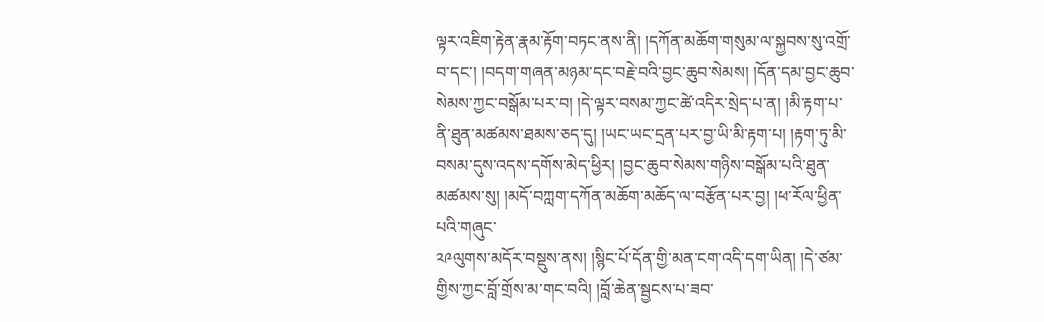ལྟར་འཇིག་རྟེན་རྣམ་རྟོག་བཏང་ནས་ནི། །དཀོན་མཆོག་གསུམ་ལ་སྐྱབས་སུ་འགྲོ་བ་དང་། །བདག་གཞན་མཉམ་དང་བརྗེ་བའི་བྱང་ཆུབ་སེམས། །དོན་དམ་བྱང་ཆུབ་སེམས་ཀྱང་བསྒོམ་པར་བ། །དེ་ལྟར་བསམ་ཀྱང་ཚེ་འདིར་སྲེད་པ་ན། །མི་རྟག་པ་ནི་ཐུན་མཚམས་ཐམས་ཅད་དུ། །ཡང་ཡང་དྲན་པར་བྱ་ཡི་མི་རྟག་པ། །རྟག་ཏུ་མི་བསམ་དུས་འདས་དགོས་མེད་ཕྱིར། །བྱང་ཆུབ་སེམས་གཉིས་བསྒོམ་པའི་ཐུན་མཚམས་སུ། །མདོ་བཀླག་དཀོན་མཆོག་མཆོད་ལ་བརྩོན་པར་བྱ། །ཕ་རོལ་ཕྱིན་པའི་གཞུང་
༢༩ལུགས་མདོར་བསྡུས་ནས། །སྙིང་པོ་དོན་གྱི་མན་ངག་འདི་དག་ཡིན། །དེ་ཙམ་གྱིས་ཀྱང་བློ་གྲོས་མ་གང་བའི། །བློ་ཆེན་སྦྱངས་པ་ཟབ་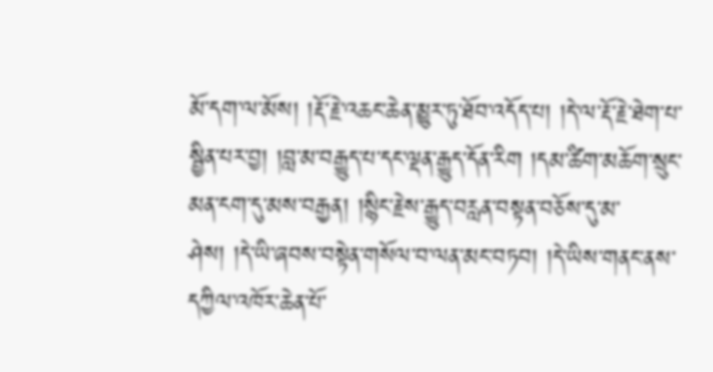མོ་དག་ལ་མོས། །རྡོ་རྗེ་འཆང་ཆེན་མྱུར་ཏུ་ཐོབ་འདོད་པ། །དེ་ལ་རྡོ་རྗེ་ཐེག་པ་སྦྱིན་པར་བྱ། །བླ་མ་བརྒྱུད་པ་དང་ལྡན་རྒྱུད་དོན་རིག །དམ་ཚིག་མཆོག་སྲུང་མན་ངག་དུ་མས་བརྒྱན། །སྙིང་རྗེས་རྒྱུད་བརླན་བསྟན་བཅོས་དུ་མ་ཤེས། །དེ་ཡི་ཞབས་བསྟེན་གསོལ་བ་ལན་མང་བཏབ། །དེ་ཡིས་གནང་ནས་དཀྱིལ་འཁོར་ཆེན་པོ་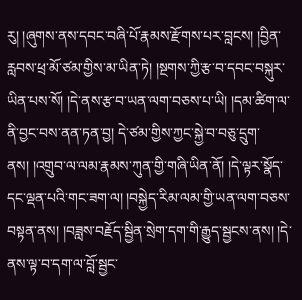རུ། །ཞུགས་ནས་དབང་བཞི་པོ་རྣམས་རྫོགས་པར་བླངས། །བྱིན་རླབས་ཕྲ་མོ་ཙམ་གྱིས་མ་ཡིན་ཏེ། །སྔགས་ཀྱི་རྩ་བ་དབང་བསྐུར་ཡིན་པས་སོ། །དེ་ནས་རྩ་བ་ཡན་ལག་བཅས་པ་ཡི། །དམ་ཚིག་ལ་ནི་བྱང་བས་ནན་ཏན་བྱ། དེ་ཙམ་གྱིས་ཀྱང་སྐྱེ་བ་བཅུ་དྲུག་ནས། །འགྲུབ་ལ་ལམ་རྣམས་ཀུན་གྱི་གཞི་ཡིན་ནོ། །དེ་ལྟར་སྣོད་དང་ལྡན་པའི་གང་ཟག་ལ། །བསྐྱེད་རིམ་ལམ་གྱི་ཡན་ལག་བཅས་བསྟན་ནས། །བཟླས་བརྗོད་སྦྱིན་སྲེག་དག་གི་རྒྱུད་སྦྱངས་ནས། །དེ་ནས་ལྟ་བ་དག་ལ་བློ་སྦྱང་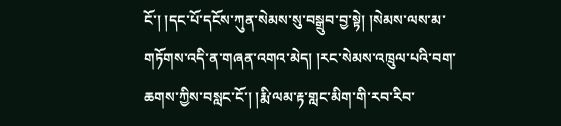ངོ་། །དང་པོ་དངོས་ཀུན་སེམས་སུ་བསྒྲུབ་བྱ་སྟེ། །སེམས་ལས་མ་གཏོགས་འདི་ན་གཞན་འགའ་མེད། །རང་སེམས་འཁྲུལ་པའི་བག་ཆགས་ཀྱིས་བསླང་ངོ་། །རྨི་ལམ་རྟ་གླང་མིག་གི་རབ་རིབ་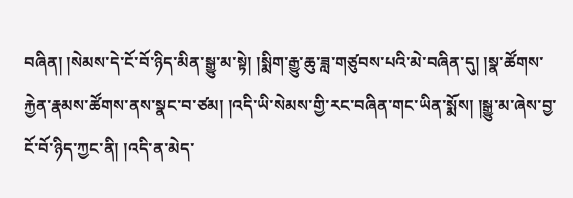བཞིན། །སེམས་དེ་ངོ་བོ་ཉིད་མིན་སྒྱུ་མ་སྟེ། །སྨིག་རྒྱུ་ཆུ་ཟླ་གཙུབས་པའི་མེ་བཞིན་དུ། །སྣ་ཚོགས་རྐྱེན་རྣམས་ཚོགས་ནས་སྣང་བ་ཙམ། །འདི་ཡི་སེམས་གྱི་རང་བཞིན་གང་ཡིན་སྨོས། །སྒྱུ་མ་ཞེས་བྱ་ངོ་བོ་ཉིད་ཀྱང་ནི། །འདི་ན་མེད་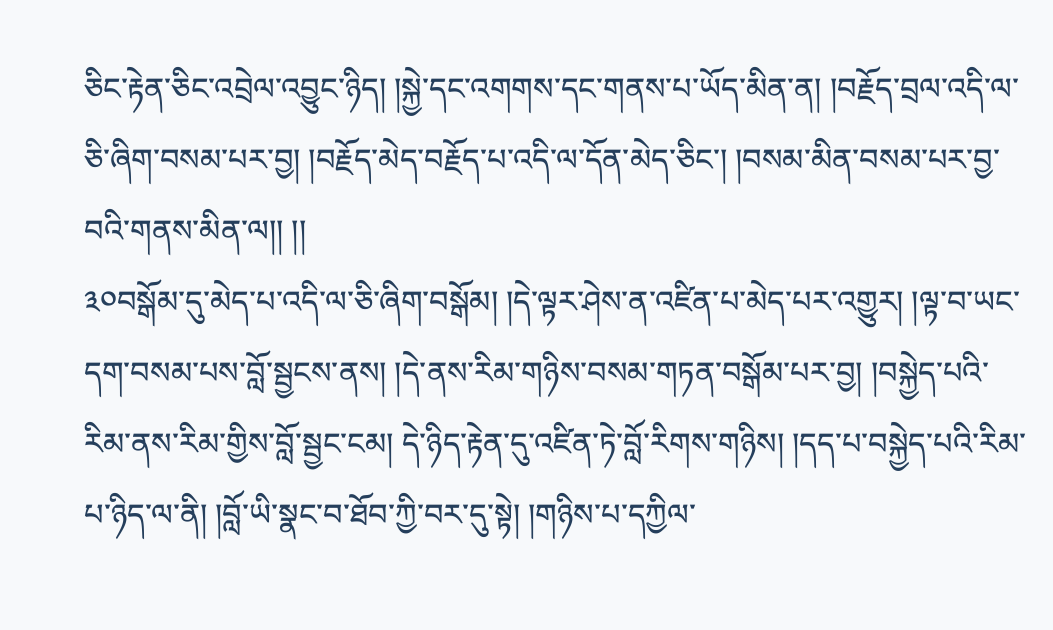ཅིང་རྟེན་ཅིང་འབྲེལ་འབྱུང་ཉིད། །སྐྱེ་དང་འགགས་དང་གནས་པ་ཡོད་མིན་ན། །བརྗོད་བྲལ་འདི་ལ་ཅི་ཞིག་བསམ་པར་བྱ། །བརྗོད་མེད་བརྗོད་པ་འདི་ལ་དོན་མེད་ཅིང་། །བསམ་མིན་བསམ་པར་བྱ་བའི་གནས་མིན་ལ།། །།
༣༠བསྒོམ་དུ་མེད་པ་འདི་ལ་ཅི་ཞིག་བསྒོམ། །དེ་ལྟར་ཤེས་ན་འཛིན་པ་མེད་པར་འགྱུར། །ལྟ་བ་ཡང་དག་བསམ་པས་བློ་སྦྱངས་ནས། །དེ་ནས་རིམ་གཉིས་བསམ་གཏན་བསྒོམ་པར་བྱ། །བསྐྱེད་པའི་རིམ་ནས་རིམ་གྱིས་བློ་སྦྱང་ངམ། དེ་ཉིད་རྟེན་དུ་འཛིན་ཏེ་བློ་རིགས་གཉིས། །དད་པ་བསྐྱེད་པའི་རིམ་པ་ཉིད་ལ་ནི། །བློ་ཡི་སྣང་བ་ཐོབ་ཀྱི་བར་དུ་སྟེ། །གཉིས་པ་དཀྱིལ་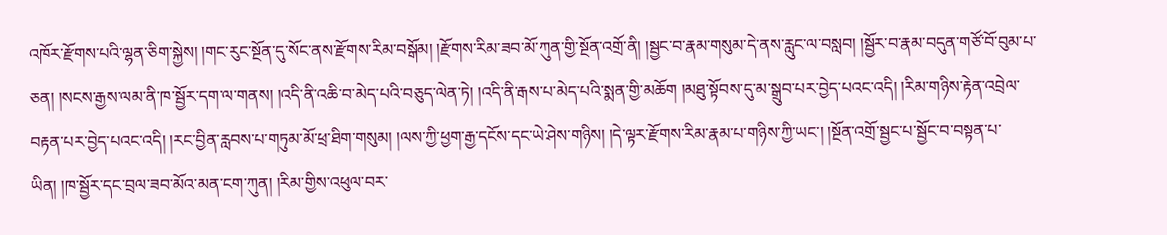འཁོར་རྫོགས་པའི་ལྷན་ཅིག་སྐྱེས། །གང་རུང་སྔོན་དུ་སོང་ནས་རྫོགས་རིམ་བསྒོམ། །རྫོགས་རིམ་ཟབ་མོ་ཀུན་གྱི་སྔོན་འགྲོ་ནི། །སྦྱང་བ་རྣམ་གསུམ་དེ་ནས་རླུང་ལ་བསླབ། །སྦྱོར་བ་རྣམ་བདུན་གཙོ་བོ་བུམ་པ་ཅན། །སངས་རྒྱས་ལམ་ནི་ཁ་སྦྱོར་དག་ལ་གནས། །འདི་ནི་འཆི་བ་མེད་པའི་བཅུད་ལེན་ཏེ། །འདི་ནི་རྒས་པ་མེད་པའི་སྨན་གྱི་མཆོག །མཐུ་སྟོབས་དུ་མ་སྒྲུབ་པར་བྱེད་པའང་འདི། །རིམ་གཉིས་རྟེན་འབྲེལ་བརྟན་པར་བྱེད་པའང་འདི། །རང་བྱིན་རླབས་པ་གཏུམ་མོ་ཕྲ་ཐིག་གསུམ། །ལས་ཀྱི་ཕྱག་རྒྱ་དངོས་དང་ཡེ་ཤེས་གཉིས། །དེ་ལྟར་རྫོགས་རིམ་རྣམ་པ་གཉིས་ཀྱི་ཡང་། །སྔོན་འགྲོ་སྦྱང་པ་སྦྱོང་བ་བསྟན་པ་ཡིན། །ཁ་སྦྱོར་དང་བྲལ་ཟབ་མོའ་མན་ངག་ཀུན། །རིམ་གྱིས་འཕུལ་བར་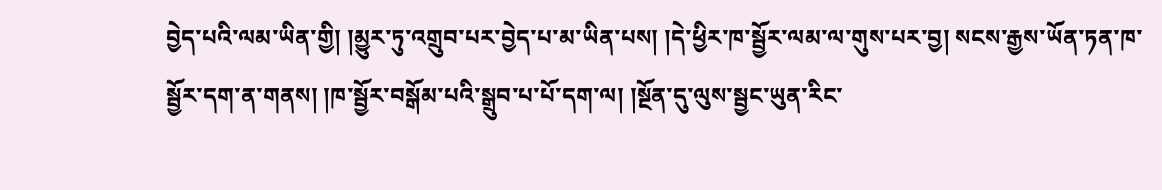བྱེད་པའི་ལམ་ཡིན་གྱི། །མྱུར་ཏུ་འགྲུབ་པར་བྱེད་པ་མ་ཡིན་པས། །དེ་ཕྱིར་ཁ་སྦྱོར་ལམ་ལ་གུས་པར་བྱ། སངས་རྒྱས་ཡོན་ཏན་ཁ་སྦྱོར་དག་ན་གནས། །ཁ་སྦྱོར་བསྒོམ་པའི་སྒྲུབ་པ་པོ་དག་ལ། །སྔོན་དུ་ལུས་སྦྱང་ཡུན་རིང་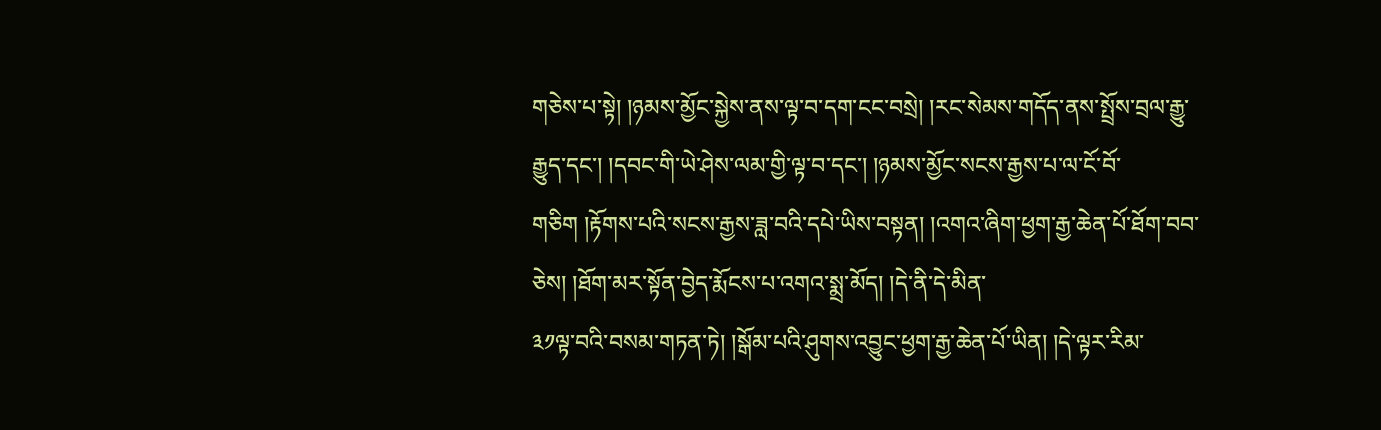གཅེས་པ་སྟེ། །ཉམས་མྱོང་སྐྱེས་ནས་ལྟ་བ་དག་ངང་བསྲེ། །རང་སེམས་གདོད་ནས་སྤྲོས་བྲལ་རྒྱུ་རྒྱུད་དང་། །དབང་གི་ཡེ་ཤེས་ལམ་གྱི་ལྟ་བ་དང་། །ཉམས་མྱོང་སངས་རྒྱས་པ་ལ་ངོ་བོ་གཅིག །རྟོགས་པའི་སངས་རྒྱས་ཟླ་བའི་དཔེ་ཡིས་བསྟན། །འགའ་ཞིག་ཕྱག་རྒྱ་ཆེན་པོ་ཐོག་བབ་ཅེས། །ཐོག་མར་སྟོན་བྱེད་རྨོངས་པ་འགའ་སྨྲ་མོད། །དེ་ནི་དེ་མིན་
༣༡ལྟ་བའི་བསམ་གཏན་ཏེ། །སྒོམ་པའི་ཤུགས་འབྱུང་ཕྱག་རྒྱ་ཆེན་པོ་ཡིན། །དེ་ལྟར་རིམ་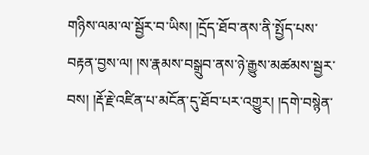གཉིས་ལམ་ལ་སྦྱོར་བ་ཡིས། །དྲོད་ཐོབ་ནས་ནི་སྤྱོད་པས་བརྟན་བྱས་ལ། །ས་རྣམས་བསྒྲུབ་ནས་ཉེ་རྒྱུས་མཚམས་སྦྱར་བས། །རྡོ་རྗེ་འཛིན་པ་མངོན་དུ་ཐོབ་པར་འགྱུར། །དགེ་བསྙེན་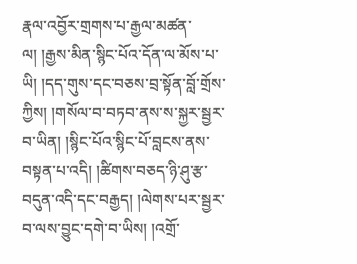རྣལ་འབྱོར་གྲགས་པ་རྒྱལ་མཚན་ལ། །རྒྱས་མིན་སྙིང་པོའ་དོན་ལ་མོས་པ་ཡི། །དད་གུས་དང་བཅས་བྲ་སྟོན་བློ་གྲོས་ཀྱིས། །གསོལ་བ་བཏབ་ནས་ས་སྐྱར་སྦྱར་བ་ཡིན། །སྙིང་པོའ་སྙིང་པོ་བླངས་ནས་བསྟན་པ་འདི། །ཚིགས་བཅད་ཉི་ཤུ་རྩ་བདུན་འདི་དང་བརྒྱད། །ལེགས་པར་སྦྱར་བ་ལས་བྱུང་དགེ་བ་ཡིས། །འགྲོ་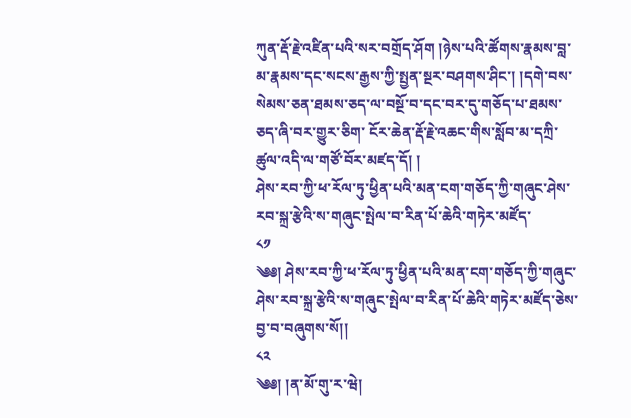ཀུན་རྡོ་རྗེ་འཛིན་པའི་སར་བགྲོད་ཤོག །ཉེས་པའི་ཚོགས་རྣམས་བླ་མ་རྣམས་དང་སངས་རྒྱས་ཀྱི་སྤྱན་སྔར་བཤགས་ཤིང་། །དགེ་བས་སེམས་ཅན་ཐམས་ཅད་ལ་བསྔོ་བ་དང་བར་དུ་གཅོད་པ་ཐམས་ཅད་ཞི་བར་གྱུར་ཅིག་ ངོར་ཆེན་རྡོ་རྗེ་འཆང་གིས་སློབ་མ་དཀྲི་ཚུལ་འདི་ལ་གཙོ་བོར་མཛད་དོ། །
ཤེས་རབ་ཀྱི་ཕ་རོལ་ཏུ་ཕྱིན་པའི་མན་ངག་གཅོད་ཀྱི་གཞུང་ཤེས་རབ་སྐྲ་རྩེའི་ས་གཞུང་སྤེལ་བ་རིན་པོ་ཆེའི་གཏེར་མཛོད་
༨༡
༄༅། ཤེས་རབ་ཀྱི་ཕ་རོལ་ཏུ་ཕྱིན་པའི་མན་ངག་གཅོད་ཀྱི་གཞུང་ཤེས་རབ་སྐྲ་རྩེའི་ས་གཞུང་སྤེལ་བ་རིན་པོ་ཆེའི་གཏེར་མཛོད་ཅེས་བྱ་བ་བཞུགས་སོ།།
༨༢
༄༅། །ན་མོ་གུ་ར་ཝེ།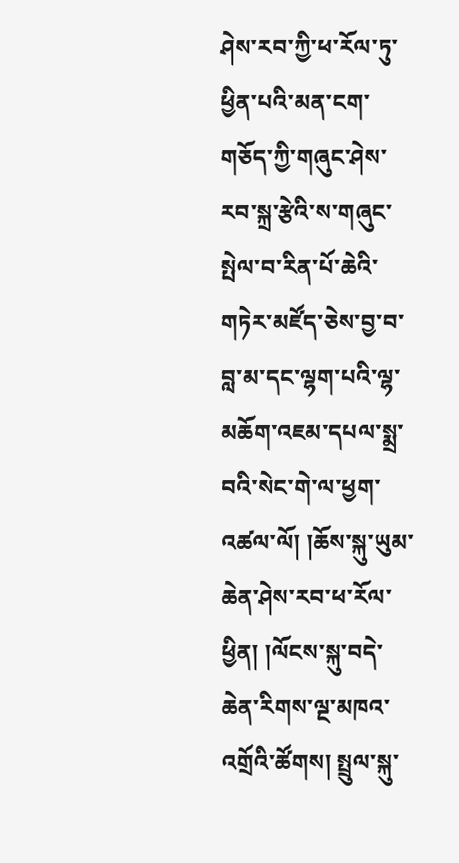ཤེས་རབ་ཀྱི་ཕ་རོལ་ཏུ་ཕྱིན་པའི་མན་ངག་གཅོད་ཀྱི་གཞུང་ཤེས་རབ་སྐྲ་རྩེའི་ས་གཞུང་སྤེལ་བ་རིན་པོ་ཆེའི་གཏེར་མཛོད་ཅེས་བྱ་བ་བླ་མ་དང་ལྷག་པའི་ལྷ་མཆོག་འཇམ་དཔལ་སྨྲ་བའི་སེང་གེ་ལ་ཕྱག་འཚལ་ལོ། །ཆོས་སྐུ་ཡུམ་ཆེན་ཤེས་རབ་ཕ་རོལ་ཕྱིན། །ལོངས་སྐུ་བདེ་ཆེན་རིགས་ལྔ་མཁའ་འགྲོའི་ཚོགས། སྤྲུལ་སྐུ་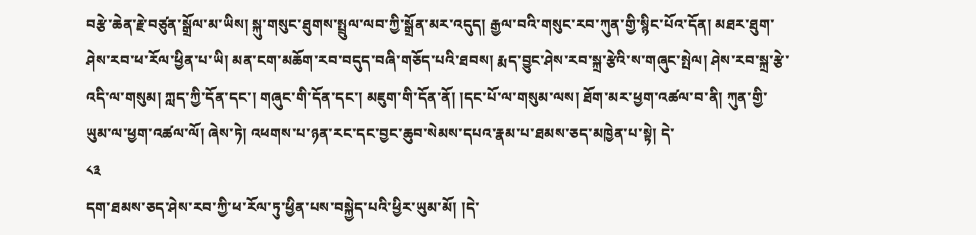བརྩེ་ཆེན་རྗེ་བཙུན་སྒྲོལ་མ་ཡིས། སྐུ་གསུང་ཐུགས་སྤྲུལ་ལབ་ཀྱི་སྒྲོན་མར་འདུད། རྒྱལ་བའི་གསུང་རབ་ཀུན་གྱི་སྙིང་པོའ་དོན། མཐར་ཐུག་ཤེས་རབ་ཕ་རོལ་ཕྱིན་པ་ཡི། མན་ངག་མཆོག་རབ་བདུད་བཞི་གཅོད་པའི་ཐབས། རྨད་བྱུང་ཤེས་རབ་སྐྲ་རྩེའི་ས་གཞུང་སྤེལ། ཤེས་རབ་སྐྲ་རྩེ་འདི་ལ་གསུམ། ཀླད་ཀྱི་དོན་དང་། གཞུང་གི་དོན་དང་། མཇུག་གི་དོན་ནོ། །དང་པོ་ལ་གསུམ་ལས། ཐོག་མར་ཕྱག་འཚལ་བ་ནི། ཀུན་གྱི་ཡུམ་ལ་ཕྱག་འཚལ་ལོ། ཞེས་ཏེ། འཕགས་པ་ཉན་རང་དང་བྱང་ཆུབ་སེམས་དཔའ་རྣམ་པ་ཐམས་ཅད་མཁྱེན་པ་སྟེ། དེ་
༨༣
དག་ཐམས་ཅད་ཤེས་རབ་ཀྱི་ཕ་རོལ་ཏུ་ཕྱིན་པས་བསྐྱེད་པའི་ཕྱིར་ཡུམ་མོ། །དེ་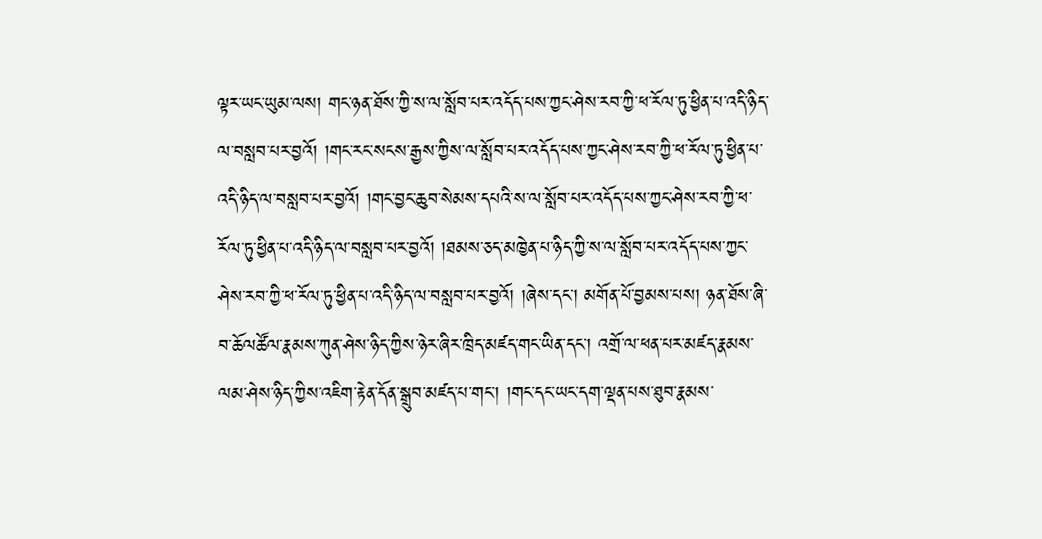ལྟར་ཡང་ཡུམ་ལས། གང་ཉན་ཐོས་ཀྱི་ས་ལ་སློབ་པར་འདོད་པས་ཀྱང་ཤེས་རབ་ཀྱི་ཕ་རོལ་ཏུ་ཕྱིན་པ་འདི་ཉིད་ལ་བསླབ་པར་བྱའོ། །གང་རང་སངས་རྒྱས་ཀྱིས་ལ་སློབ་པར་འདོད་པས་ཀྱང་ཤེས་རབ་ཀྱི་ཕ་རོལ་ཏུ་ཕྱིན་པ་འདི་ཉིད་ལ་བསླབ་པར་བྱའོ། །གང་བྱང་ཆུབ་སེམས་དཔའི་ས་ལ་སློབ་པར་འདོད་པས་ཀྱང་ཤེས་རབ་ཀྱི་ཕ་རོལ་ཏུ་ཕྱིན་པ་འདི་ཉིད་ལ་བསླབ་པར་བྱའོ། །ཐམས་ཅད་མཁྱེན་པ་ཉིད་ཀྱི་ས་ལ་སློབ་པར་འདོད་པས་ཀྱང་ཤེས་རབ་ཀྱི་ཕ་རོལ་ཏུ་ཕྱིན་པ་འདི་ཉིད་ལ་བསླབ་པར་བྱའོ། །ཞེས་དང་། མགོན་པོ་བྱམས་པས། ཉན་ཐོས་ཞི་བ་ཆོལཚོལ་རྣམས་ཀུན་ཤེས་ཉིད་ཀྱིས་ཉེར་ཞིར་ཁྲིད་མཛད་གང་ཡིན་དང་། འགྲོ་ལ་ཕན་པར་མཛད་རྣམས་ལམ་ཤེས་ཉིད་ཀྱིས་འཇིག་རྟེན་དོན་སྒྲུབ་མཛད་པ་གང་། །གང་དང་ཡང་དག་ལྡན་པས་ཐུབ་རྣམས་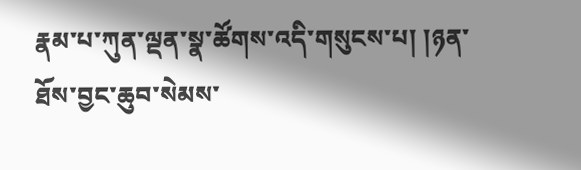རྣམ་པ་ཀུན་ལྡན་སྣ་ཚོགས་འདི་གསུངས་པ། །ཉན་ཐོས་བྱང་ཆུབ་སེམས་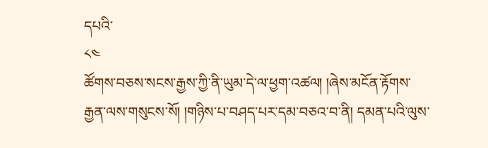དཔའི་
༨༤
ཚོགས་བཅས་སངས་རྒྱས་ཀྱི་ནི་ཡུམ་དེ་ལ་ཕྱག་འཚལ། །ཞེས་མངོན་རྟོགས་རྒྱན་ལས་གསུངས་སོ། །གཉིས་པ་བཤད་པར་དམ་བཅའ་བ་ནི། དམན་པའི་ལུས་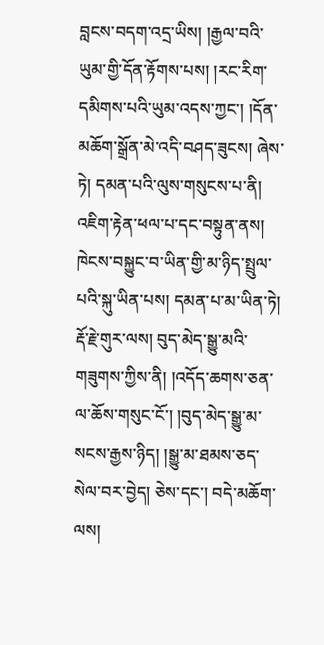བླངས་བདག་འདྲ་ཡིས། །རྒྱལ་བའི་ཡུམ་གྱི་དོན་རྟོགས་པས། །རང་རིག་དམིགས་པའི་ཡུམ་འདས་ཀྱང་། །དོན་མཆོག་སྒྲོན་མེ་འདི་བཤད་ཟུངས། ཞེས་ཏེ། དམན་པའི་ལུས་གསུངས་པ་ནི། འཇིག་རྟེན་ཕལ་པ་དང་བསྟུན་ནས། ཁེངས་བསྐྱུང་བ་ཡིན་གྱི་མ་ཉིད་སྤྲུལ་པའི་སྐུ་ཡིན་པས། དམན་པ་མ་ཡིན་ཏེ། རྡོ་རྗེ་གུར་ལས། བུད་མེད་སྒྱུ་མའི་གཟུགས་ཀྱིས་ནི། །འདོད་ཆགས་ཅན་ལ་ཆོས་གསུང་ངོ་། །བུད་མེད་སྒྱུ་མ་སངས་རྒྱས་ཉིད། །སྒྱུ་མ་ཐམས་ཅད་སེལ་བར་བྱེད། ཅེས་དང་། བདེ་མཆོག་ལས།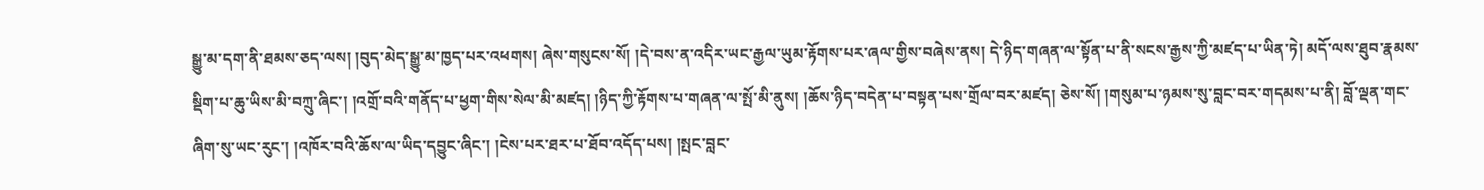སྒྱུ་མ་དག་ནི་ཐམས་ཅད་ལས། །བུད་མེད་སྒྱུ་མ་ཁྱད་པར་འཕགས། ཞེས་གསུངས་སོ། །དེ་བས་ན་འདིར་ཡང་རྒྱལ་ཡུམ་རྟོགས་པར་ཞལ་གྱིས་བཞེས་ནས། དེ་ཉིད་གཞན་ལ་སྟོན་པ་ནི་སངས་རྒྱས་ཀྱི་མཛད་པ་ཡིན་ཏེ། མདོ་ལས་ཐུབ་རྣམས་སྡིག་པ་ཆུ་ཡིས་མི་བཀྲུ་ཞིང་། །འགྲོ་བའི་གནོད་པ་ཕྱག་གིས་སེལ་མི་མཛད། །ཉིད་ཀྱི་རྟོགས་པ་གཞན་ལ་སྤོ་མི་ནུས། །ཆོས་ཉིད་བདེན་པ་བསྟན་པས་གྲོལ་བར་མཛད། ཅེས་སོ། །གསུམ་པ་ཉམས་སུ་བླང་བར་གདམས་པ་ནི། བློ་ལྡན་གང་ཞིག་སུ་ཡང་རུང་། །འཁོར་བའི་ཆོས་ལ་ཡིད་དབྱུང་ཞིང་། །ངེས་པར་ཐར་པ་ཐོབ་འདོད་པས། །སྤང་བླང་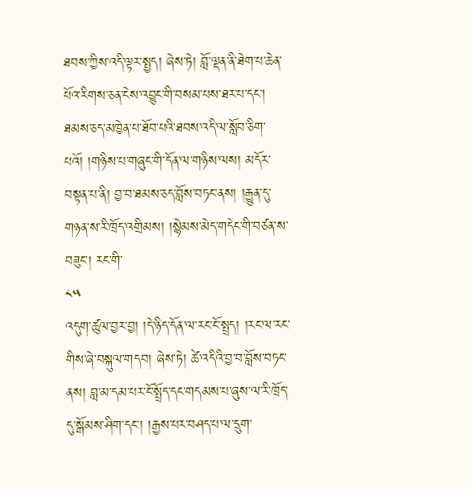ཐབས་ཀྱིས་འདི་ལྟར་སྤྱད། ཞེས་ཏེ། བློ་ལྡན་ནི་ཐེག་པ་ཆེན་པོའ་རིགས་ཅན་ངེས་འབྱུང་གི་བསམ་པས་ཐར་པ་དང་། ཐམས་ཅད་མཁྱེན་པ་ཐོབ་པའི་ཐབས་འདི་ལ་སློབ་ཅིག་པའོ། །གཉིས་པ་གཞུང་གི་དོན་ལ་གཉིས་ལས། མདོར་བསྟན་པ་ནི། བྱ་བ་ཐམས་ཅད་བློས་བཏང་ནས། །རྒྱུན་དུ་གཉན་ས་རི་ཁྲོད་འགྲིམས། །སྙེམས་མེད་གདེང་གི་བཙན་ས་བཟུང་། རང་གི་
༨༥
འདུག་ཚུལ་བྱར་བྱ། །དེ་ཉིད་དོན་ལ་རང་ངོ་སྤྲད། །རང་ལ་རང་གིས་ཞེ་བསྐུལ་གདབ། ཞེས་ཏེ། ཚེ་འདིའི་བྱ་བ་བློས་བཏང་ནས། བླ་མ་དམ་པར་ངོ་སྤྲོད་དང་གདམས་པ་ཞུས་ལ་རི་ཁྲོད་དུ་སྒོམས་ཤིག་དང་། །རྒྱས་པར་བཤད་པ་ལ་དྲུག་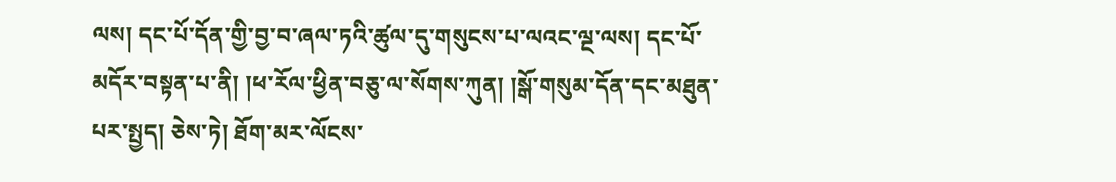ལས། དང་པོ་དོན་གྱི་བྱ་བ་ཞལ་ཏའི་ཚུལ་དུ་གསུངས་པ་ལའང་ལྔ་ལས། དང་པོ་མདོར་བསྟན་པ་ནི། །ཕ་རོལ་ཕྱིན་བཅུ་ལ་སོགས་ཀུན། །སྒོ་གསུམ་དོན་དང་མཐུན་པར་སྤྱད། ཅེས་ཏེ། ཐོག་མར་ལོངས་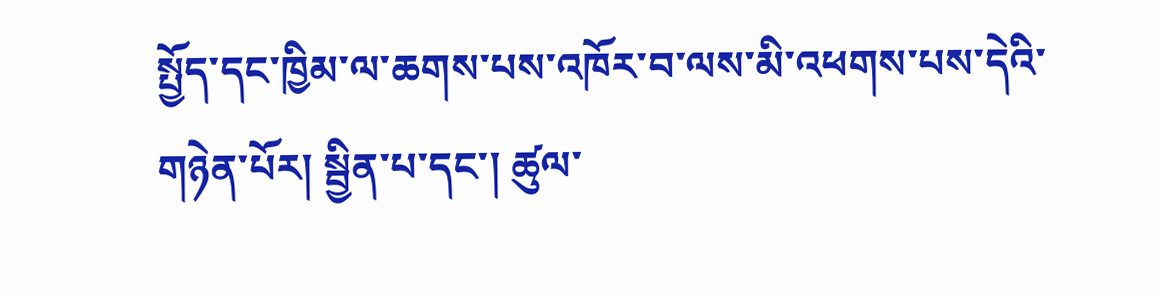སྤྱོད་དང་ཁྱིམ་ལ་ཆགས་པས་འཁོར་བ་ལས་མི་འཕགས་པས་དེའི་གཉེན་པོར། སྦྱིན་པ་དང་། ཚུལ་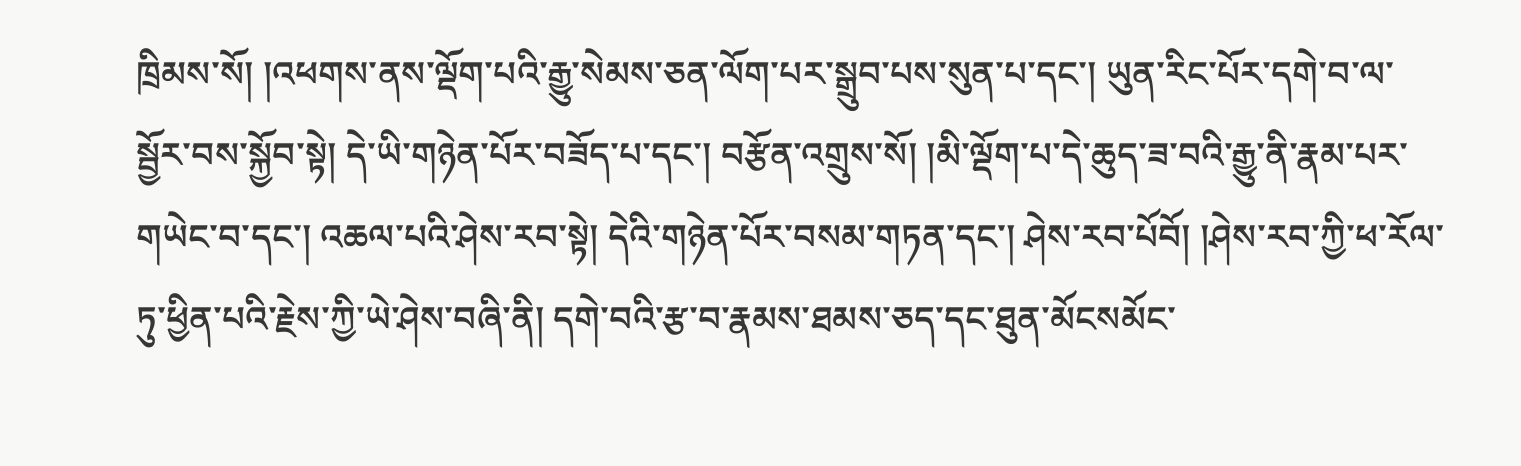ཁྲིམས་སོ། །འཕགས་ནས་ལྡོག་པའི་རྒྱུ་སེམས་ཅན་ལོག་པར་སྒྲུབ་པས་སུན་པ་དང་། ཡུན་རིང་པོར་དགེ་བ་ལ་སྦྱོར་བས་སྐྱོབ་སྟེ། དེ་ཡི་གཉེན་པོར་བཟོད་པ་དང་། བརྩོན་འགྲུས་སོ། །མི་ལྡོག་པ་དེ་ཆུད་ཟ་བའི་རྒྱུ་ནི་རྣམ་པར་གཡེང་བ་དང་། འཆལ་པའི་ཤེས་རབ་སྟེ། དེའི་གཉེན་པོར་བསམ་གཏན་དང་། ཤེས་རབ་པོབོ། །ཤེས་རབ་ཀྱི་ཕ་རོལ་ཏུ་ཕྱིན་པའི་རྗེས་ཀྱི་ཡེ་ཤེས་བཞི་ནི། དགེ་བའི་རྩ་བ་རྣམས་ཐམས་ཅད་དང་ཐུན་མོངསམོང་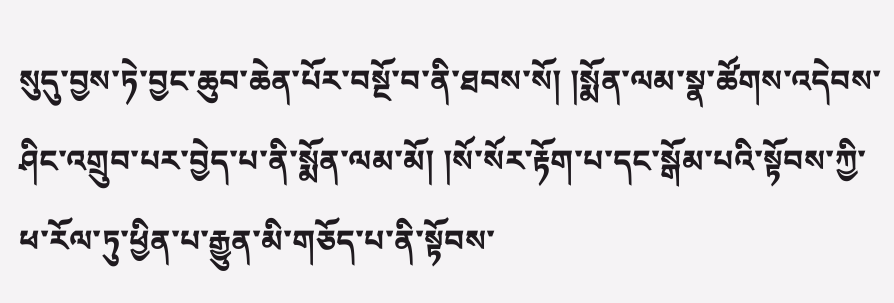སུདུ་བྱས་ཏེ་བྱང་ཆུབ་ཆེན་པོར་བསྔོ་བ་ནི་ཐབས་སོ། །སྨོན་ལམ་སྣ་ཚོགས་འདེབས་ཤིང་འགྲུབ་པར་བྱེད་པ་ནི་སྨོན་ལམ་མོ། །སོ་སོར་རྟོག་པ་དང་སྒོམ་པའི་སྟོབས་ཀྱི་ཕ་རོལ་ཏུ་ཕྱིན་པ་རྒྱུན་མི་གཅོད་པ་ནི་སྟོབས་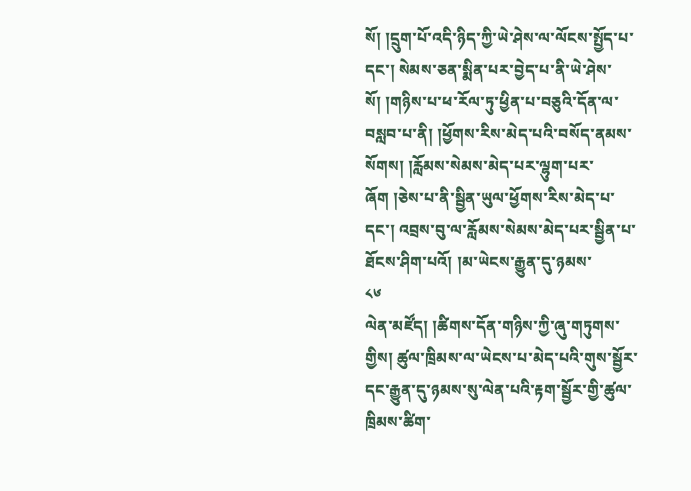སོ། །དྲུག་པོ་འདི་ཉིད་ཀྱི་ཡེ་ཤེས་ལ་ལོངས་སྤྱོད་པ་དང་། སེམས་ཅན་སྨིན་པར་བྱེད་པ་ནི་ཡེ་ཤེས་སོ། །གཉིས་པ་ཕ་རོལ་ཏུ་ཕྱིན་པ་བཅུའི་དོན་ལ་བསླབ་པ་ནི། །ཕྱོགས་རིས་མེད་པའི་བསོད་ནམས་སོགས། །རློམས་སེམས་མེད་པར་ལྷུག་པར་ཞོག །ཅེས་པ་ནི་སྦྱིན་ཡུལ་ཕྱོགས་རིས་མེད་པ་དང་། འབྲས་བུ་ལ་རློམས་སེམས་མེད་པར་སྦྱིན་པ་ཐོངས་ཤིག་པའོ། །མ་ཡེངས་རྒྱུན་དུ་ཉམས་
༨༦
ལེན་མཛོད། །ཚིགས་དོན་གཉིས་ཀྱི་ཞུ་གཏུགས་གྱིས། ཚུལ་ཁྲིམས་ལ་ཡེངས་པ་མེད་པའི་གུས་སྦྱོར་དང་རྒྱུན་དུ་ཉམས་སུ་ལེན་པའི་རྟག་སྦྱོར་གྱི་ཚུལ་ཁྲིམས་ཚིག་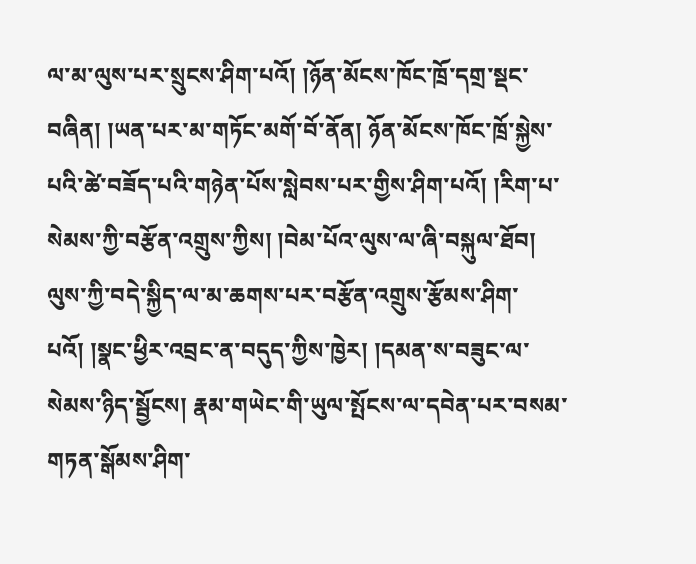ལ་མ་ལུས་པར་སྲུངས་ཤིག་པའོ། །ཉོན་མོངས་ཁོང་ཁྲོ་དགྲ་སྡང་བཞིན། །ཡན་པར་མ་གཏོང་མགོ་བོ་ནོན། ཉོན་མོངས་ཁོང་ཁྲོ་སྐྱེས་པའི་ཚེ་བཟོད་པའི་གཉེན་པོས་སླེབས་པར་གྱིས་ཤིག་པའོ། །རིག་པ་སེམས་ཀྱི་བརྩོན་འགྲུས་ཀྱིས། །བེམ་པོའ་ལུས་ལ་ཞི་བསྐུལ་ཐོབ། ལུས་ཀྱི་བདེ་སྐྱིད་ལ་མ་ཆགས་པར་བརྩོན་འགྲུས་རྩོམས་ཤིག་པའོ། །སྣང་ཕྱིར་འབྲང་ན་བདུད་ཀྱིས་ཁྱེར། །དམན་ས་བཟུང་ལ་སེམས་ཉིད་སྦྱོངས། རྣམ་གཡེང་གི་ཡུལ་སྤོངས་ལ་དབེན་པར་བསམ་གཏན་སྒོམས་ཤིག་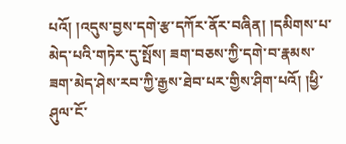པའོ། །འདུས་བྱས་དགེ་རྩ་དཀོར་ནོར་བཞིན། །དམིགས་པ་མེད་པའི་གཏེར་དུ་སྤོས། ཟག་བཅས་ཀྱི་དགེ་བ་རྣམས་ཟག་མེད་ཤེས་རབ་ཀྱི་རྒྱས་ཐེབ་པར་གྱིས་ཤིག་པའོ། །ཕྱི་ཤུལ་ངོ་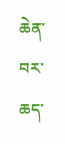ཆེན་བར་ཆད་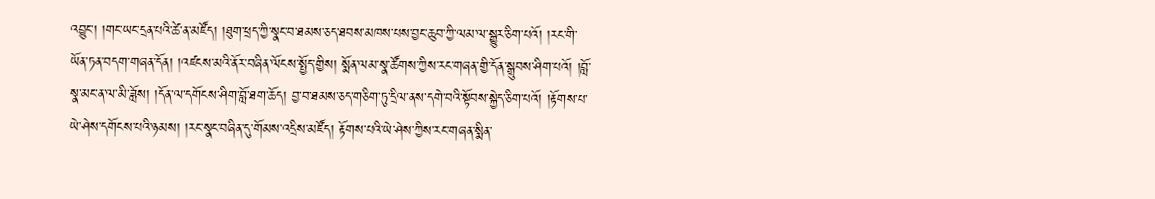འབྱུང་། །གང་ཡང་དྲན་པའི་ཚེ་ན་མཛོད། །ཐུག་ཕྲད་ཀྱི་སྣང་བ་ཐམས་ཅད་ཐབས་མཁས་པས་བྱང་ཆུབ་ཀྱི་ལམ་ལ་སྒྱུར་ཅིག་པའོ། །རང་གི་ཡོན་ཏན་བདག་གཞན་དོན། །འཛངས་མའི་ནོར་བཞིན་ལོངས་སྤྱོད་གྱིས། སྨོན་ལམ་སྣ་ཚོགས་ཀྱིས་རང་གཞན་གྱི་དོན་སྒྲུབས་ཤིག་པའོ། །བློ་སྣ་མང་ན་ལ་མི་ཟློས། །དོན་ལ་དགོངས་ཤིག་བློ་ཐག་ཆོད། བྱ་བ་ཐམས་ཅད་གཅིག་ཏུ་དྲིལ་ནས་དགེ་བའི་སྟོབས་སྐྱེད་ཅིག་པའོ། །རྟོགས་པ་ཡེ་ཤེས་དགོངས་པའི་ཉམས། །རང་སྣང་བཞིན་དུ་གོམས་འདྲིས་མཛོད། རྟོགས་པའི་ཡེ་ཤེས་ཀྱིས་རང་གཞན་སྨིན་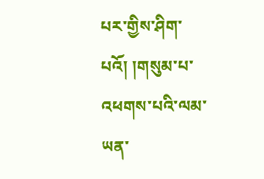པར་གྱིས་ཤིག་པའོ། །གསུམ་པ་འཕགས་པའི་ལམ་ཡན་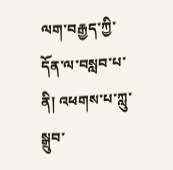ལག་བརྒྱད་ཀྱི་དོན་ལ་བསླབ་པ་ནི། འཕགས་པ་ཀླུ་སྒྲུབ་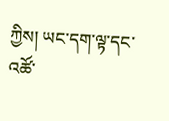ཀྱིས། ཡང་དག་ལྟ་དང་འཚོ་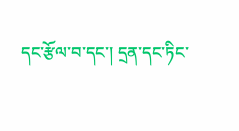དང་རྩོལ་བ་དང་། དྲན་དང་ཏིང་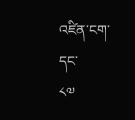འཛིན་ངག་དང་
༨༧